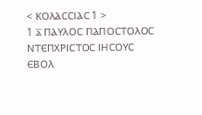< ⲔⲞⲖⲀⲤⲤⲒⲀⲤ 1 >
1 ⲁ̅ ⲠⲀⲨⲖⲞⲤ ⲠⲀⲠⲞⲤⲦⲞⲖⲞⲤ ⲚⲦⲈⲠⲬⲢⲒⲤⲦⲞⲤ ⲒⲎⲤⲞⲨⲤ ⲈⲂⲞⲖ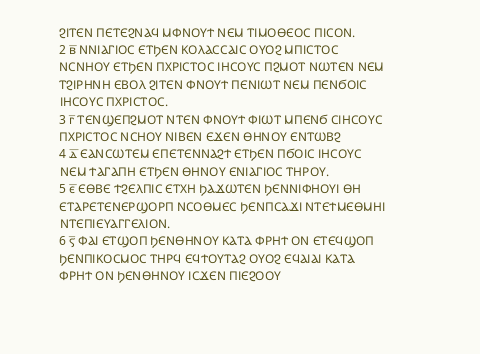ϨⲒⲦⲈⲚ ⲠⲈⲦⲈϨⲚⲀϤ ⲘⲪⲚⲞⲨϮ ⲚⲈⲘ ⲦⲒⲘⲞⲐⲈⲞⲤ ⲠⲒⲤⲞⲚ.
2 ⲃ̅ ⲚⲚⲒⲀⲄⲒⲞⲤ ⲈⲦϦⲈⲚ ⲔⲞⲖⲀⲤⲤⲀⲒⲤ ⲞⲨⲞϨ ⲘⲠⲒⲤⲦⲞⲤ ⲚⲤⲚⲎⲞⲨ ⲈⲦϦⲈⲚ ⲠⲬⲢⲒⲤⲦⲞⲤ ⲒⲎⲤⲞⲨⲤ ⲠϨⲘⲞⲦ ⲚⲰⲦⲈⲚ ⲚⲈⲘ ⲦϨⲒⲢⲎⲚⲎ ⲈⲂⲞⲖ ϨⲒⲦⲈⲚ ⲪⲚⲞⲨϮ ⲠⲈⲚⲒⲰⲦ ⲚⲈⲘ ⲠⲈⲚϬⲞⲒⲤ ⲒⲎⲤⲞⲨⲤ ⲠⲬⲢⲒⲤⲦⲞⲤ.
3 ⲅ̅ ⲦⲈⲚϢⲈⲠϨⲘⲞⲦ ⲚⲦⲈⲚ ⲪⲚⲞⲨϮ ⲪⲒⲰⲦ ⲘⲠⲈⲚϬ ⲤⲒⲎⲤⲞⲨⲤ ⲠⲬⲢⲒⲤⲦⲞⲤ ⲚⲤⲎⲞⲨ ⲚⲒⲂⲈⲚ ⲈϪⲈⲚ ⲐⲎⲚⲞⲨ ⲈⲚⲦⲰⲂϨ
4 ⲇ̅ ⲈⲀⲚⲤⲰⲦⲈⲘ ⲈⲠⲈⲦⲈⲚⲚⲀϨϮ ⲈⲦϦⲈⲚ ⲠϬⲞⲒⲤ ⲒⲎⲤⲞⲨⲤ ⲚⲈⲘ ϮⲀⲄⲀⲠⲎ ⲈⲦϦⲈⲚ ⲐⲎⲚⲞⲨ ⲈⲚⲒⲀⲄⲒⲞⲤ ⲦⲎⲢⲞⲨ.
5 ⲉ̅ ⲈⲐⲂⲈ ϮϨⲈⲖⲠⲒⲤ ⲈⲦⲬⲎ ϦⲀϪⲰⲦⲈⲚ ϦⲈⲚⲚⲒⲪⲎⲞⲨⲒ ⲐⲎ ⲈⲦⲀⲢⲈⲦⲈⲚⲈⲢϢⲞⲢⲠ ⲚⲤⲞⲐⲘⲈⲤ ϦⲈⲚⲠⲤⲀϪⲒ ⲚⲦⲈϮⲘⲈⲐⲘⲎⲒ ⲚⲦⲈⲠⲒⲈⲨⲀⲄⲄⲈⲖⲒⲞⲚ.
6 ⲋ̅ ⲪⲀⲒ ⲈⲦϢⲞⲠ ϦⲈⲚⲐⲎⲚⲞⲨ ⲔⲀⲦⲀ ⲪⲢⲎϮ ⲞⲚ ⲈⲦⲈϤϢⲞⲠ ϦⲈⲚⲠⲒⲔⲞⲤⲘⲞⲤ ⲦⲎⲢϤ ⲈϤϮⲞⲨⲦⲀϨ ⲞⲨⲞϨ ⲈϤⲀⲒⲀⲒ ⲔⲀⲦⲀ ⲪⲢⲎϮ ⲞⲚ ϦⲈⲚⲐⲎⲚⲞⲨ ⲒⲤϪⲈⲚ ⲠⲒⲈϨⲞⲞⲨ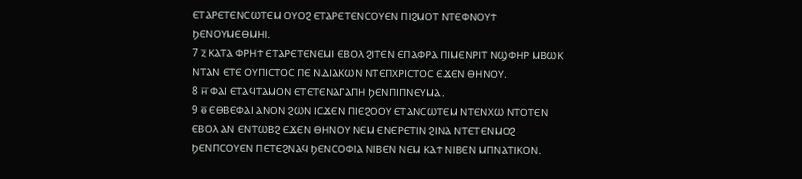ⲈⲦⲀⲢⲈⲦⲈⲚⲤⲰⲦⲈⲘ ⲞⲨⲞϨ ⲈⲦⲀⲢⲈⲦⲈⲚⲤⲞⲨⲈⲚ ⲠⲒϨⲘⲞⲦ ⲚⲦⲈⲪⲚⲞⲨϮ ϦⲈⲚⲞⲨⲘⲈⲐⲘⲎⲒ.
7 ⲍ̅ ⲔⲀⲦⲀ ⲪⲢⲎϮ ⲈⲦⲀⲢⲈⲦⲈⲚⲈⲘⲒ ⲈⲂⲞⲖ ϨⲒⲦⲈⲚ ⲈⲠⲀⲪⲢⲀ ⲠⲒⲘⲈⲚⲢⲒⲦ ⲚϢⲪⲎⲢ ⲘⲂⲰⲔ ⲚⲦⲀⲚ ⲈⲦⲈ ⲞⲨⲠⲒⲤⲦⲞⲤ ⲠⲈ ⲚⲆⲒⲀⲔⲰⲚ ⲚⲦⲈⲠⲬⲢⲒⲤⲦⲞⲤ ⲈϪⲈⲚ ⲐⲎⲚⲞⲨ.
8 ⲏ̅ ⲪⲀⲒ ⲈⲦⲀϤⲦⲀⲘⲞⲚ ⲈⲦⲈⲦⲈⲚⲀⲄⲀⲠⲎ ϦⲈⲚⲠⲒⲠⲚⲈⲨⲘⲀ.
9 ⲑ̅ ⲈⲐⲂⲈⲪⲀⲒ ⲀⲚⲞⲚ ϨⲰⲚ ⲒⲤϪⲈⲚ ⲠⲒⲈϨⲞⲞⲨ ⲈⲦⲀⲚⲤⲰⲦⲈⲘ ⲚⲦⲈⲚⲬⲰ ⲚⲦⲞⲦⲈⲚ ⲈⲂⲞⲖ ⲀⲚ ⲈⲚⲦⲰⲂϨ ⲈϪⲈⲚ ⲐⲎⲚⲞⲨ ⲚⲈⲘ ⲈⲚⲈⲢⲈⲦⲒⲚ ϨⲒⲚⲀ ⲚⲦⲈⲦⲈⲚⲘⲞϨ ϦⲈⲚⲠⲤⲞⲨⲈⲚ ⲠⲈⲦⲈϨⲚⲀϤ ϦⲈⲚⲤⲞⲪⲒⲀ ⲚⲒⲂⲈⲚ ⲚⲈⲘ ⲔⲀϮ ⲚⲒⲂⲈⲚ ⲘⲠⲚⲀⲦⲒⲔⲞⲚ.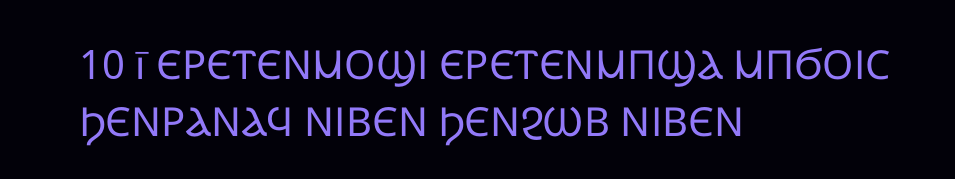10 ⲓ̅ ⲈⲢⲈⲦⲈⲚⲘⲞϢⲒ ⲈⲢⲈⲦⲈⲚⲘⲠϢⲀ ⲘⲠϬⲞⲒⲤ ϦⲈⲚⲢⲀⲚⲀϤ ⲚⲒⲂⲈⲚ ϦⲈⲚϨⲰⲂ ⲚⲒⲂⲈⲚ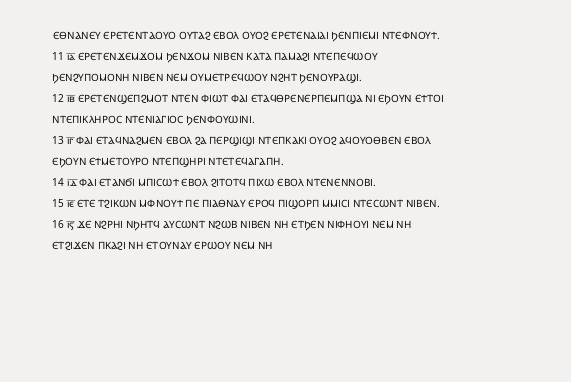ⲈⲐⲚⲀⲚⲈⲨ ⲈⲢⲈⲦⲈⲚⲦⲀⲞⲨⲞ ⲞⲨⲦⲀϨ ⲈⲂⲞⲖ ⲞⲨⲞϨ ⲈⲢⲈⲦⲈⲚⲀⲒⲀⲒ ϦⲈⲚⲠⲒⲈⲘⲒ ⲚⲦⲈⲪⲚⲞⲨϮ.
11 ⲓ̅ⲁ̅ ⲈⲢⲈⲦⲈⲚϪⲈⲘϪⲞⲘ ϦⲈⲚϪⲞⲘ ⲚⲒⲂⲈⲚ ⲔⲀⲦⲀ ⲠⲀⲘⲀϨⲒ ⲚⲦⲈⲠⲈϤⲰⲞⲨ ϦⲈⲚϨⲨⲠⲞⲘⲞⲚⲎ ⲚⲒⲂⲈⲚ ⲚⲈⲘ ⲞⲨⲘⲈⲦⲢⲈϤⲰⲞⲨ ⲚϨⲎⲦ ϦⲈⲚⲞⲨⲢⲀϢⲒ.
12 ⲓ̅ⲃ̅ ⲈⲢⲈⲦⲈⲚϢⲈⲠϨⲘⲞⲦ ⲚⲦⲈⲚ ⲪⲒⲰⲦ ⲪⲀⲒ ⲈⲦⲀϤⲐⲢⲈⲚⲈⲢⲠⲈⲘⲠϢⲀ ⲚⲒ ⲈϦⲞⲨⲚ ⲈϮⲦⲞⲒ ⲚⲦⲈⲠⲒⲔⲖⲎⲢⲞⲤ ⲚⲦⲈⲚⲒⲀⲄⲒⲞⲤ ϦⲈⲚⲪⲞⲨⲰⲒⲚⲒ.
13 ⲓ̅ⲅ̅ ⲪⲀⲒ ⲈⲦⲀϤⲚⲀϨⲘⲈⲚ ⲈⲂⲞⲖ ϨⲀ ⲠⲈⲢϢⲒϢⲒ ⲚⲦⲈⲠⲔⲀⲔⲒ ⲞⲨⲞϨ ⲀϤⲞⲨⲞⲐⲂⲈⲚ ⲈⲂⲞⲖ ⲈϦⲞⲨⲚ ⲈϮⲘⲈⲦⲞⲨⲢⲞ ⲚⲦⲈⲠϢⲎⲢⲒ ⲚⲦⲈⲦⲈϤⲀⲄⲀⲠⲎ.
14 ⲓ̅ⲇ̅ ⲪⲀⲒ ⲈⲦⲀⲚϬⲒ ⲘⲠⲒⲤⲰϮ ⲈⲂⲞⲖ ϨⲒⲦⲞⲦϤ ⲠⲒⲬⲰ ⲈⲂⲞⲖ ⲚⲦⲈⲚⲈⲚⲚⲞⲂⲒ.
15 ⲓ̅ⲉ̅ ⲈⲦⲈ ⲦϨⲒⲔⲰⲚ ⲘⲪⲚⲞⲨϮ ⲠⲈ ⲠⲒⲀⲐⲚⲀⲨ ⲈⲢⲞϤ ⲠⲒϢⲞⲢⲠ ⲘⲘⲒⲤⲒ ⲚⲦⲈⲤⲰⲚⲦ ⲚⲒⲂⲈⲚ.
16 ⲓ̅ⲋ̅ ϪⲈ ⲚϨⲢⲎⲒ ⲚϦⲎⲦϤ ⲀⲨⲤⲰⲚⲦ ⲚϨⲰⲂ ⲚⲒⲂⲈⲚ ⲚⲎ ⲈⲦϦⲈⲚ ⲚⲒⲪⲎⲞⲨⲒ ⲚⲈⲘ ⲚⲎ ⲈⲦϨⲒϪⲈⲚ ⲠⲔⲀϨⲒ ⲚⲎ ⲈⲦⲞⲨⲚⲀⲨ ⲈⲢⲰⲞⲨ ⲚⲈⲘ ⲚⲎ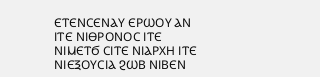ⲈⲦⲈⲚⲤⲈⲚⲀⲨ ⲈⲢⲰⲞⲨ ⲀⲚ ⲒⲦⲈ ⲚⲒⲐⲢⲞⲚⲞⲤ ⲒⲦⲈ ⲚⲒⲘⲈⲦϬ ⲤⲒⲦⲈ ⲚⲒⲀⲢⲬⲎ ⲒⲦⲈ ⲚⲒⲈⲜⲞⲨⲤⲒⲀ ϨⲰⲂ ⲚⲒⲂⲈⲚ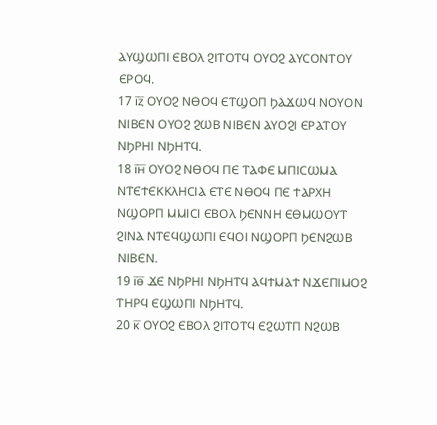ⲀⲨϢⲰⲠⲒ ⲈⲂⲞⲖ ϨⲒⲦⲞⲦϤ ⲞⲨⲞϨ ⲀⲨⲤⲞⲚⲦⲞⲨ ⲈⲢⲞϤ.
17 ⲓ̅ⲍ̅ ⲞⲨⲞϨ ⲚⲐⲞϤ ⲈⲦϢⲞⲠ ϦⲀϪⲰϤ ⲚⲞⲨⲞⲚ ⲚⲒⲂⲈⲚ ⲞⲨⲞϨ ϨⲰⲂ ⲚⲒⲂⲈⲚ ⲀⲨⲞϨⲒ ⲈⲢⲀⲦⲞⲨ ⲚϦⲢⲎⲒ ⲚϦⲎⲦϤ.
18 ⲓ̅ⲏ̅ ⲞⲨⲞϨ ⲚⲐⲞϤ ⲠⲈ ⲦⲀⲪⲈ ⲘⲠⲒⲤⲰⲘⲀ ⲚⲦⲈϮⲈⲔⲔⲖⲎⲤⲒⲀ ⲈⲦⲈ ⲚⲐⲞϤ ⲠⲈ ϮⲀⲢⲬⲎ ⲚϢⲞⲢⲠ ⲘⲘⲒⲤⲒ ⲈⲂⲞⲖ ϦⲈⲚⲚⲎ ⲈⲐⲘⲰⲞⲨⲦ ϨⲒⲚⲀ ⲚⲦⲈϤϢⲰⲠⲒ ⲈϤⲞⲒ ⲚϢⲞⲢⲠ ϦⲈⲚϨⲰⲂ ⲚⲒⲂⲈⲚ.
19 ⲓ̅ⲑ̅ ϪⲈ ⲚϦⲢⲎⲒ ⲚϦⲎⲦϤ ⲀϤϮⲘⲀϮ ⲚϪⲈⲠⲒⲘⲞϨ ⲦⲎⲢϤ ⲈϢⲰⲠⲒ ⲚϦⲎⲦϤ.
20 ⲕ̅ ⲞⲨⲞϨ ⲈⲂⲞⲖ ϨⲒⲦⲞⲦϤ ⲈϨⲰⲦⲠ ⲚϨⲰⲂ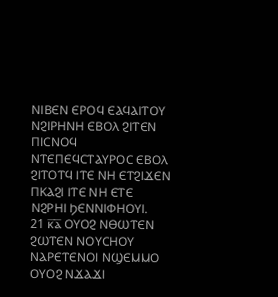ⲚⲒⲂⲈⲚ ⲈⲢⲞϤ ⲈⲀϤⲀⲒⲦⲞⲨ ⲚϨⲒⲢⲎⲚⲎ ⲈⲂⲞⲖ ϨⲒⲦⲈⲚ ⲠⲒⲤⲚⲞϤ ⲚⲦⲈⲠⲈϤⲤⲦⲀⲨⲢⲞⲤ ⲈⲂⲞⲖ ϨⲒⲦⲞⲦϤ ⲒⲦⲈ ⲚⲎ ⲈⲦϨⲒϪⲈⲚ ⲠⲔⲀϨⲒ ⲒⲦⲈ ⲚⲎ ⲈⲦⲈ ⲚϨⲢⲎⲒ ϦⲈⲚⲚⲒⲪⲎⲞⲨⲒ.
21 ⲕ̅ⲁ̅ ⲞⲨⲞϨ ⲚⲐⲰⲦⲈⲚ ϨⲰⲦⲈⲚ ⲚⲞⲨⲤⲎⲞⲨ ⲚⲀⲢⲈⲦⲈⲚⲞⲒ ⲚϢⲈⲘⲘⲞ ⲞⲨⲞϨ ⲚϪⲀϪⲒ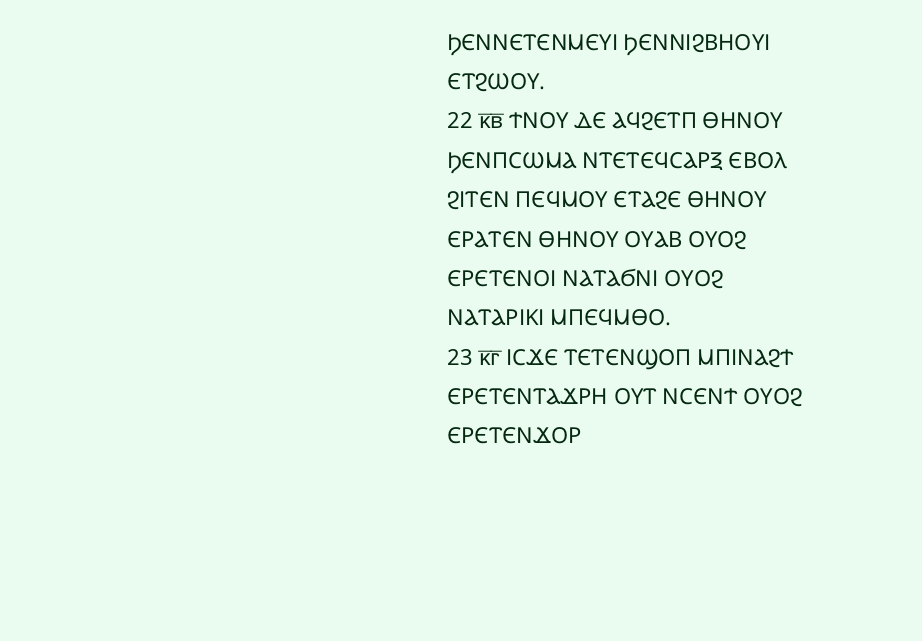ϦⲈⲚⲚⲈⲦⲈⲚⲘⲈⲨⲒ ϦⲈⲚⲚⲒϨⲂⲎⲞⲨⲒ ⲈⲦϨⲰⲞⲨ.
22 ⲕ̅ⲃ̅ ϮⲚⲞⲨ ⲆⲈ ⲀϤϨⲈⲦⲠ ⲐⲎⲚⲞⲨ ϦⲈⲚⲠⲤⲰⲘⲀ ⲚⲦⲈⲦⲈϤⲤⲀⲢⲜ ⲈⲂⲞⲖ ϨⲒⲦⲈⲚ ⲠⲈϤⲘⲞⲨ ⲈⲦⲀϨⲈ ⲐⲎⲚⲞⲨ ⲈⲢⲀⲦⲈⲚ ⲐⲎⲚⲞⲨ ⲞⲨⲀⲂ ⲞⲨⲞϨ ⲈⲢⲈⲦⲈⲚⲞⲒ ⲚⲀⲦⲀϬⲚⲒ ⲞⲨⲞϨ ⲚⲀⲦⲀⲢⲒⲔⲒ ⲘⲠⲈϤⲘⲐⲞ.
23 ⲕ̅ⲅ̅ ⲒⲤϪⲈ ⲦⲈⲦⲈⲚϢⲞⲠ ⲘⲠⲒⲚⲀϨϮ ⲈⲢⲈⲦⲈⲚⲦⲀϪⲢⲎ ⲞⲨⲦ ⲚⲤⲈⲚϮ ⲞⲨⲞϨ ⲈⲢⲈⲦⲈⲚϪⲞⲢ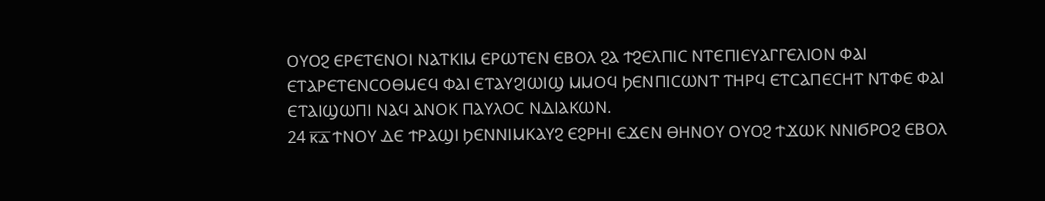ⲞⲨⲞϨ ⲈⲢⲈⲦⲈⲚⲞⲒ ⲚⲀⲦⲔⲒⲘ ⲈⲢⲰⲦⲈⲚ ⲈⲂⲞⲖ ϨⲀ ϮϨⲈⲖⲠⲒⲤ ⲚⲦⲈⲠⲒⲈⲨⲀⲄⲄⲈⲖⲒⲞⲚ ⲪⲀⲒ ⲈⲦⲀⲢⲈⲦⲈⲚⲤⲞⲐⲘⲈϤ ⲪⲀⲒ ⲈⲦⲀⲨϨⲒⲰⲒϢ ⲘⲘⲞϤ ϦⲈⲚⲠⲒⲤⲰⲚⲦ ⲦⲎⲢϤ ⲈⲦⲤⲀⲠⲈⲤⲎⲦ ⲚⲦⲪⲈ ⲪⲀⲒ ⲈⲦⲀⲒϢⲰⲠⲒ ⲚⲀϤ ⲀⲚⲞⲔ ⲠⲀⲨⲖⲞⲤ ⲚⲆⲒⲀⲔⲰⲚ.
24 ⲕ̅ⲇ̅ ϮⲚⲞⲨ ⲆⲈ ϮⲢⲀϢⲒ ϦⲈⲚⲚⲒⲘⲔⲀⲨϨ ⲈϨⲢⲎⲒ ⲈϪⲈⲚ ⲐⲎⲚⲞⲨ ⲞⲨⲞϨ ϮϪⲰⲔ ⲚⲚⲒϬⲢⲞϨ ⲈⲂⲞⲖ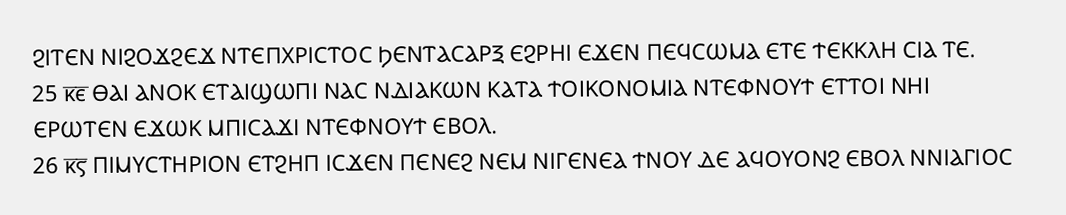ϨⲒⲦⲈⲚ ⲚⲒϨⲞϪϨⲈϪ ⲚⲦⲈⲠⲬⲢⲒⲤⲦⲞⲤ ϦⲈⲚⲦⲀⲤⲀⲢⲜ ⲈϨⲢⲎⲒ ⲈϪⲈⲚ ⲠⲈϤⲤⲰⲘⲀ ⲈⲦⲈ ϮⲈⲔⲔⲖⲎ ⲤⲒⲀ ⲦⲈ.
25 ⲕ̅ⲉ̅ ⲐⲀⲒ ⲀⲚⲞⲔ ⲈⲦⲀⲒϢⲰⲠⲒ ⲚⲀⲤ ⲚⲆⲒⲀⲔⲰⲚ ⲔⲀⲦⲀ ϮⲞⲒⲔⲞⲚⲞⲘⲒⲀ ⲚⲦⲈⲪⲚⲞⲨϮ ⲈⲦⲦⲞⲒ ⲚⲎⲒ ⲈⲢⲰⲦⲈⲚ ⲈϪⲰⲔ ⲘⲠⲒⲤⲀϪⲒ ⲚⲦⲈⲪⲚⲞⲨϮ ⲈⲂⲞⲖ.
26 ⲕ̅ⲋ̅ ⲠⲒⲘⲨⲤⲦⲎⲢⲒⲞⲚ ⲈⲦϨⲎⲠ ⲒⲤϪⲈⲚ ⲠⲈⲚⲈϨ ⲚⲈⲘ ⲚⲒⲄⲈⲚⲈⲀ ϮⲚⲞⲨ ⲆⲈ ⲀϤⲞⲨⲞⲚϨ ⲈⲂⲞⲖ ⲚⲚⲒⲀⲄⲒⲞⲤ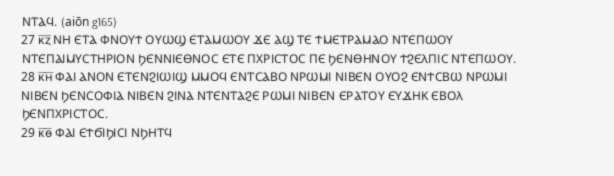ⲚⲦⲀϤ. (aiōn g165)
27 ⲕ̅ⲍ̅ ⲚⲎ ⲈⲦⲀ ⲪⲚⲞⲨϮ ⲞⲨⲰϢ ⲈⲦⲀⲘⲰⲞⲨ ϪⲈ ⲀϢ ⲦⲈ ϮⲘⲈⲦⲢⲀⲘⲀⲞ ⲚⲦⲈⲠⲰⲞⲨ ⲚⲦⲈⲠⲀⲒⲘⲨⲤⲦⲎⲢⲒⲞⲚ ϦⲈⲚⲚⲒⲈⲐⲚⲞⲤ ⲈⲦⲈ ⲠⲬⲢⲒⲤⲦⲞⲤ ⲠⲈ ϦⲈⲚⲐⲎⲚⲞⲨ ϮϨⲈⲖⲠⲒⲤ ⲚⲦⲈⲠⲰⲞⲨ.
28 ⲕ̅ⲏ̅ ⲪⲀⲒ ⲀⲚⲞⲚ ⲈⲦⲈⲚϨⲒⲰⲒϢ ⲘⲘⲞϤ ⲈⲚⲦⲤⲀⲂⲞ ⲚⲢⲰⲘⲒ ⲚⲒⲂⲈⲚ ⲞⲨⲞϨ ⲈⲚϮⲤⲂⲰ ⲚⲢⲰⲘⲒ ⲚⲒⲂⲈⲚ ϦⲈⲚⲤⲞⲪⲒⲀ ⲚⲒⲂⲈⲚ ϨⲒⲚⲀ ⲚⲦⲈⲚⲦⲀϨⲈ ⲢⲰⲘⲒ ⲚⲒⲂⲈⲚ ⲈⲢⲀⲦⲞⲨ ⲈⲨϪⲎⲔ ⲈⲂⲞⲖ ϦⲈⲚⲠⲬⲢⲒⲤⲦⲞⲤ.
29 ⲕ̅ⲑ̅ ⲪⲀⲒ ⲈϮϬⲒϦⲒⲤⲒ ⲚϦⲎⲦϤ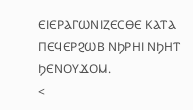ⲈⲒⲈⲢⲀⲄⲰⲚⲒⲌⲈⲤⲐⲈ ⲔⲀⲦⲀ ⲠⲈϤⲈⲢϨⲰⲂ ⲚϦⲢⲎⲒ ⲚϦⲎⲦ ϦⲈⲚⲞⲨϪⲞⲘ.
<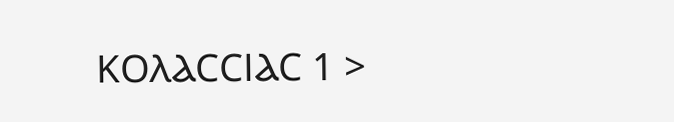ⲔⲞⲖⲀⲤⲤⲒⲀⲤ 1 >